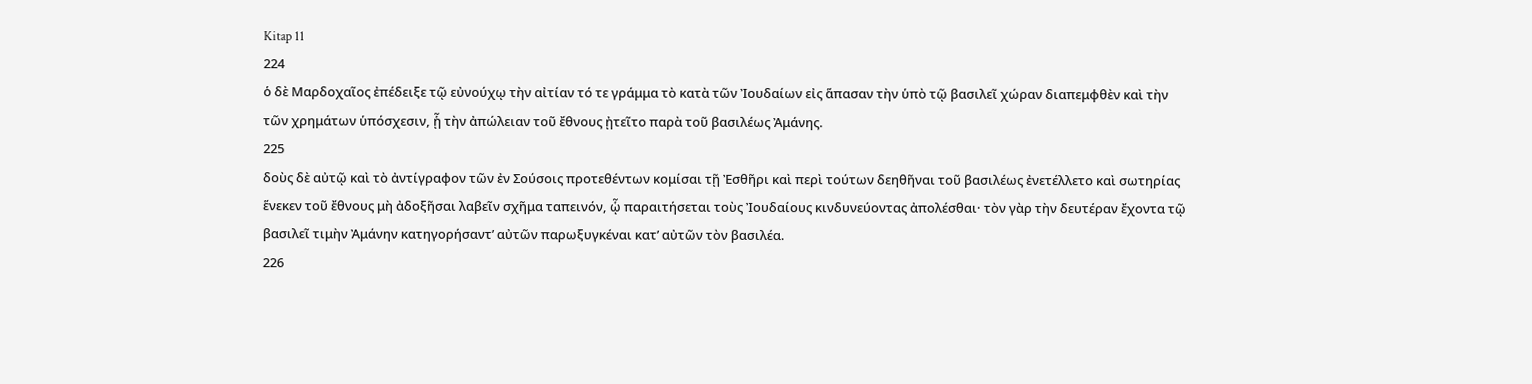Kitap 11
224
ὁ δὲ Μαρδοχαῖος ἐπέδειξε τῷ εὐνούχῳ τὴν αἰτίαν τό τε γράμμα τὸ κατὰ τῶν Ἰουδαίων εἰς ἅπασαν τὴν ὑπὸ τῷ βασιλεῖ χώραν διαπεμφθὲν καὶ τὴν τῶν χρημάτων ὑπόσχεσιν, ᾗ τὴν ἀπώλειαν τοῦ ἔθνους ᾐτεῖτο παρὰ τοῦ βασιλέως Ἀμάνης.
225
δοὺς δὲ αὐτῷ καὶ τὸ ἀντίγραφον τῶν ἐν Σούσοις προτεθέντων κομίσαι τῇ Ἐσθῆρι καὶ περὶ τούτων δεηθῆναι τοῦ βασιλέως ἐνετέλλετο καὶ σωτηρίας ἕνεκεν τοῦ ἔθνους μὴ ἀδοξῆσαι λαβεῖν σχῆμα ταπεινόν, ᾧ παραιτήσεται τοὺς Ἰουδαίους κινδυνεύοντας ἀπολέσθαι· τὸν γὰρ τὴν δευτέραν ἔχοντα τῷ βασιλεῖ τιμὴν Ἀμάνην κατηγορήσαντʼ αὐτῶν παρωξυγκέναι κατʼ αὐτῶν τὸν βασιλέα.
226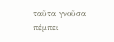ταῦτα γνοῦσα πέμπει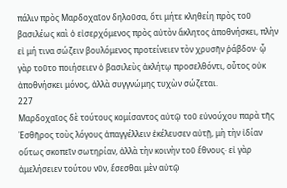πάλιν πρὸς Μαρδοχαῖον δηλοῦσα, ὅτι μήτε κληθείη πρὸς τοῦ βασιλέως καὶ ὁ εἰσερχόμενος πρὸς αὐτὸν ἄκλητος ἀποθνήσκει, πλὴν εἰ μή τινα σώζειν βουλόμενος προτείνειεν τὸν χρυσῆν ῥάβδον· ᾧ γὰρ τοῦτο ποιήσειεν ὁ βασιλεὺς ἀκλήτῳ προσελθόντι, οὗτος οὐκ ἀποθνήσκει μόνος, ἀλλὰ συγγνώμης τυχὼν σώζεται.
227
Μαρδοχαῖος δὲ τούτους κομίσαντος αὐτῷ τοῦ εὐνούχου παρὰ τῆς Ἐσθῆρος τοὺς λόγους ἀπαγγέλλειν ἐκέλευσεν αὐτῇ, μὴ τὴν ἰδίαν οὕτως σκοπεῖν σωτηρίαν, ἀλλὰ τὴν κοινὴν τοῦ ἔθνους· εἰ γὰρ ἀμελήσειεν τούτου νῦν, ἔσεσθαι μὲν αὐτῷ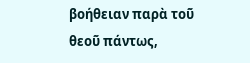βοήθειαν παρὰ τοῦ θεοῦ πάντως,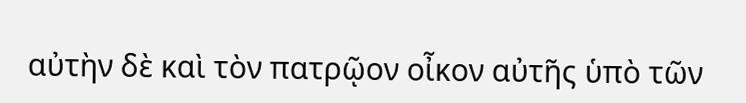αὐτὴν δὲ καὶ τὸν πατρῷον οἶκον αὐτῆς ὑπὸ τῶν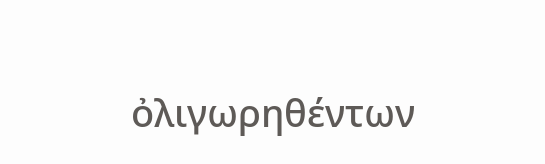ὀλιγωρηθέντων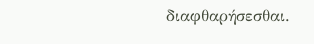διαφθαρήσεσθαι.